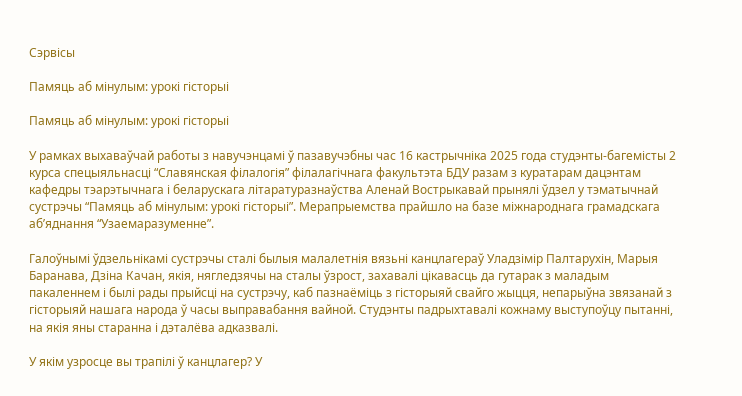Сэрвісы

Памяць аб мінулым: урокі гісторыі

Памяць аб мінулым: урокі гісторыі

У рамках выхаваўчай работы з навучэнцамі ў пазавучэбны час 16 кастрычніка 2025 года студэнты-багемісты 2 курса спецыяльнасці “Славянская філалогія” філалагічнага факультэта БДУ разам з куратарам дацэнтам кафедры тэарэтычнага і беларускага літаратуразнаўства Аленай Вострыкавай прынялі ўдзел у тэматычнай сустрэчы “Памяць аб мінулым: урокі гісторыі”. Мерапрыемства прайшло на базе міжнароднага грамадскага аб’яднання “Узаемаразуменне”.

Галоўнымі ўдзельнікамі сустрэчы сталі былыя малалетнія вязьні канцлагераў Уладзімір Палтарухін, Марыя Баранава, Дзіна Качан, якія, нягледзячы на сталы ўзрост, захавалі цікавасць да гутарак з маладым пакаленнем і былі рады прыйсці на сустрэчу, каб пазнаёміць з гісторыяй свайго жыцця, непарыўна звязанай з гісторыяй нашага народа ў часы выправабання вайной. Студэнты падрыхтавалі кожнаму выступоўцу пытанні, на якія яны старанна і дэталёва адказвалі.

У якім узросце вы трапілі ў канцлагер? У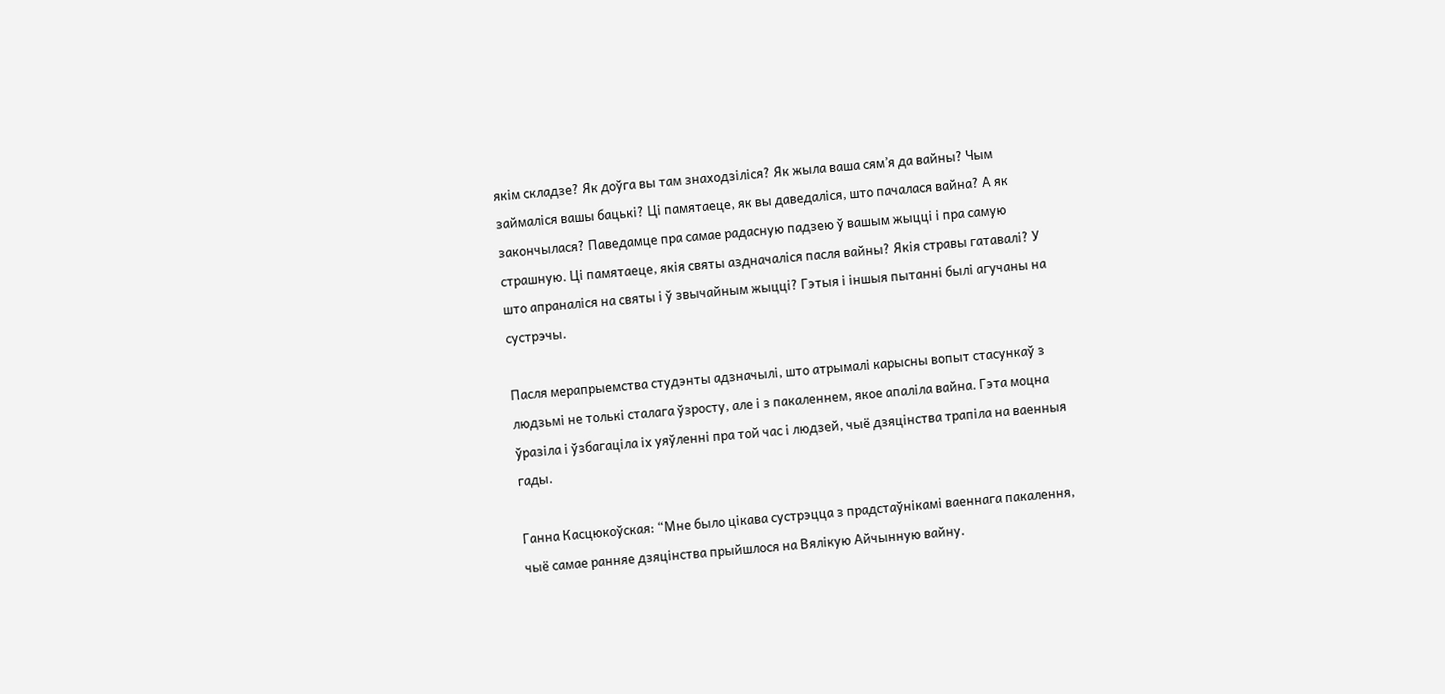якім складзе? Як доўга вы там знаходзіліся? Як жыла ваша сям’я да вайны? Чым займаліся вашы бацькі? Ці памятаеце, як вы даведаліся, што пачалася вайна? А як закончылася? Паведамце пра самае радасную падзею ў вашым жыцці і пра самую страшную. Ці памятаеце, якія святы аздначаліся пасля вайны? Якія стравы гатавалі? У што апраналіся на святы і ў звычайным жыцці? Гэтыя і іншыя пытанні былі агучаны на сустрэчы.

Пасля мерапрыемства студэнты адзначылі, што атрымалі карысны вопыт стасункаў з людзьмі не толькі сталага ўзросту, але і з пакаленнем, якое апаліла вайна. Гэта моцна ўразіла і ўзбагаціла іх уяўленні пра той час і людзей, чыё дзяцінства трапіла на ваенныя гады.

Ганна Касцюкоўская: “Мне было цікава сустрэцца з прадстаўнікамі ваеннага пакалення, чыё самае ранняе дзяцінства прыйшлося на Вялікую Айчынную вайну.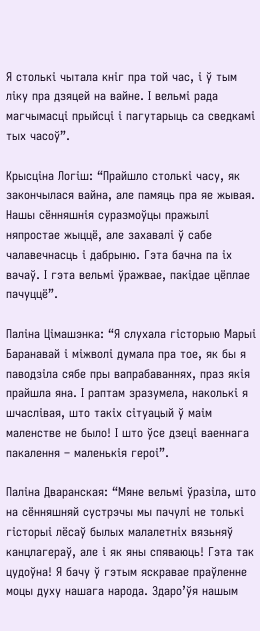Я столькі чытала кніг пра той час, і ў тым ліку пра дзяцей на вайне. І вельмі рада магчымасці прыйсці і пагутарыць са сведкамі тых часоў”.

Крысціна Логіш: “Прайшло столькі часу, як закончылася вайна, але памяць пра яе жывая. Нашы сённяшнія суразмоўцы пражылі няпростае жыццё, але захавалі ў сабе чалавечнасць і дабрыню. Гэта бачна па іх вачаў. І гэта вельмі ўражвае, пакідае цёплае пачуццё”.

Паліна Цімашэнка: “Я слухала гісторыю Марыі Баранавай і міжволі думала пра тое, як бы я паводзіла сябе пры вапрабаваннях, праз якія прайшла яна. І раптам зразумела, наколькі я шчаслівая, што такіх сітуацый ў маім маленстве не было! І што ўсе дзеці ваеннага пакалення – маленькія героі”.

Паліна Дваранская: “Мяне вельмі ўразіла, што на сённяшняй сустрэчы мы пачулі не толькі гісторыі лёсаў былых малалетніх вязьняў канцлагераў, але і як яны спяваюць! Гэта так цудоўна! Я бачу ў гэтым яскравае праўленне моцы духу нашага народа. Здаро’ўя нашым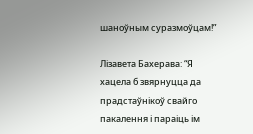шаноўным суразмоўцам!”

Лізавета Бахерава: “Я хацела б звярнуцца да прадстаўнікоў свайго пакалення і параіць ім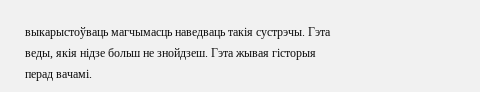выкарыстоўваць магчымасць наведваць такія сустрэчы. Гэта веды, якія нідзе больш не знойдзеш. Гэта жывая гісторыя перад вачамі.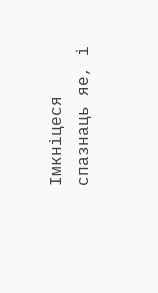Імкніцеся спазнаць яе, і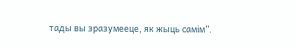тады вы зразумееце, як жыць самім”.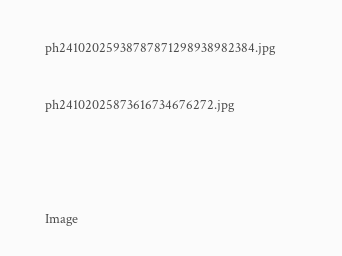ph24102025938787871298938982384.jpg

ph24102025873616734676272.jpg



Image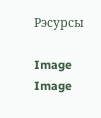Рэсурсы

Image
Image